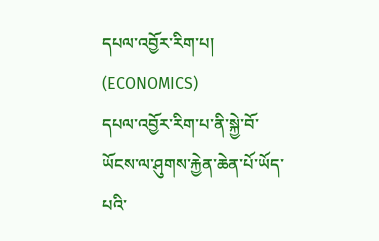དཔལ་འབྱོར་རིག་པ། (ECONOMICS)
དཔལ་འབྱོར་རིག་པ་ནི་སྐྱེ་བོ་ཡོངས་ལ་ཤུགས་རྐྱེན་ཆེན་པོ་ཡོད་པའི་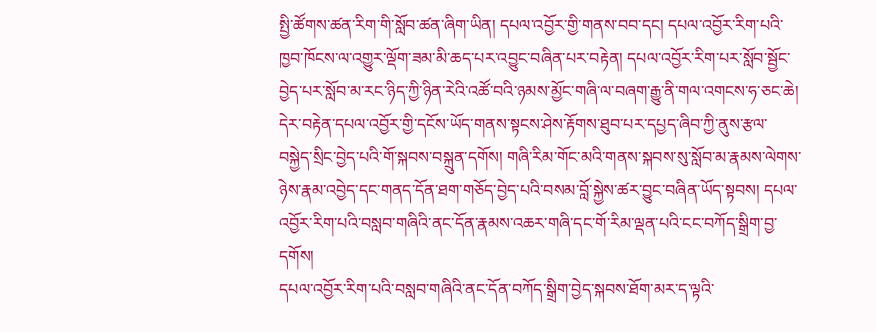སྤྱི་ཚོགས་ཚན་རིག་གི་སློབ་ཚན་ཞིག་ཡིན། དཔལ་འབྱོར་གྱི་གནས་བབ་དང། དཔལ་འབྱོར་རིག་པའི་ཁྱབ་ཁོངས་ལ་འགྱུར་ལྡོག་ཟམ་མི་ཆད་པར་འབྱུང་བཞིན་པར་བརྟེན། དཔལ་འབྱོར་རིག་པར་སློབ་སྦྱོང་བྱེད་པར་སློབ་མ་རང་ཉིད་ཀྱི་ཉིན་རེའི་འཚོ་བའི་ཉམས་མྱོང་གཞི་ལ་བཞག་རྒྱུ་ནི་གལ་འགངས་ཧ་ཅང་ཆེ། དེར་བརྟེན་དཔལ་འབྱོར་གྱི་དངོས་ཡོད་གནས་སྟངས་ཤེས་རྟོགས་ཐུབ་པར་དཔྱད་ཞིབ་ཀྱི་ནུས་རྩལ་བསྐྱེད་སྲིང་བྱེད་པའི་གོ་སྐབས་བསྐྲུན་དགོས། གཞི་རིམ་གོང་མའི་གནས་སྐབས་སུ་སློབ་མ་རྣམས་ལེགས་ཉེས་རྣམ་འབྱེད་དང་གནད་དོན་ཐག་གཅོད་བྱེད་པའི་བསམ་བློ་སྐྱེས་ཚར་བྱུང་བཞིན་ཡོད་སྟབས། དཔལ་འབྱོར་རིག་པའི་བསླབ་གཞིའི་ནང་དོན་རྣམས་འཆར་གཞི་དང་གོ་རིམ་ལྡན་པའི་ངང་བཀོད་སྒྲིག་བྱ་དགོས།
དཔལ་འབྱོར་རིག་པའི་བསླབ་གཞིའི་ནང་དོན་བཀོད་སྒྲིག་བྱེད་སྐབས་ཐོག་མར་ད་ལྟའི་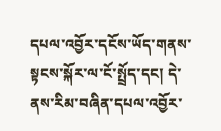དཔལ་འབྱོར་དངོས་ཡོད་གནས་སྟངས་སྐོར་ལ་ངོ་སྤྲོད་དང། དེ་ནས་རིམ་བཞིན་དཔལ་འབྱོར་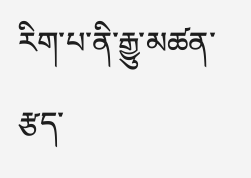རིག་པ་ནི་རྒྱུ་མཚན་རྩད་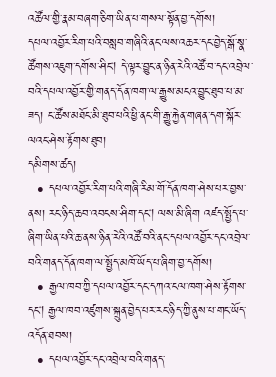འཚོལ་གྱི་རྣམ་བཞག་ཅིག་ཡིན་པ་གསལ་སྟོན་བྱ་དགོས།
དཔལ་འབྱོར་རིག་པའི་བསླབ་གཞིའི་ནང་ལས་འཆར་དང་བྱེད་སྒོ་སྣ་ཚོགས་འཇུག་དགོས་ཤིང། དེ་ལྟར་བྱུང་ན་ཉིན་རེའི་འཚོ་བ་དང་འབྲེལ་བའི་དཔལ་འབྱོར་གྱི་གནད་དོན་ཁག་ལ་རྒྱུས་མངའ་བྱུང་ཐུབ་པ་མ་ཟད། ང་ཚོས་མཐོང་མི་ཐུབ་པའི་ཕྱི་ནང་གི་རྒྱུ་རྐྱེན་གཞན་དག་སྐོར་ལའང་ཤེས་རྟོགས་ཐུབ།
དམིགས་ཚད།
  • དཔལ་འབྱོར་རིག་པའི་གཞི་རིམ་གོ་དོན་ཁག་ཤེས་པར་བྱས་ནས། རང་ཉིད་ཆབ་འབངས་ཤིག་དང། ལས་མི་ཞིག འཛད་སྤྱོད་པ་ཞིག་ཡིན་པའི་ཆ་ནས་ཉིན་རེའི་འཚོ་བའི་ནང་དཔལ་འབྱོར་དང་འབྲེལ་བའི་གནད་དོན་ཁག་ལ་སྤྱོད་མཁོ་ཡོད་པ་ཞིག་བྱ་དགོས།
  • རྒྱལ་ཁབ་ཀྱི་དཔལ་འབྱོར་དང་དཀའ་ངལ་ཁག་ཤེས་རྟོགས་དང། རྒྱལ་ཁབ་འཛུགས་སྐྲུན་བྱེད་པར་རང་ཉིད་ཀྱི་ནུས་པ་གང་ཡོད་འདོན་ཐབས།
  • དཔལ་འབྱོར་དང་འབྲེལ་བའི་གནད་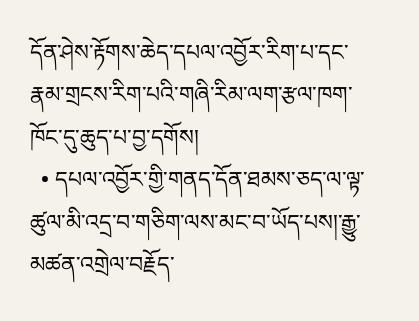དོན་ཤེས་རྟོགས་ཆེད་དཔལ་འབྱོར་རིག་པ་དང་རྣམ་གྲངས་རིག་པའི་གཞི་རིམ་ལག་རྩལ་ཁག་ཁོང་དུ་ཆུད་པ་བྱ་དགོས།
  • དཔལ་འབྱོར་གྱི་གནད་དོན་ཐམས་ཅད་ལ་ལྟ་ཚུལ་མི་འདྲ་བ་གཅིག་ལས་མང་བ་ཡོད་པས།་རྒྱུ་མཚན་འགྲེལ་བརྗོད་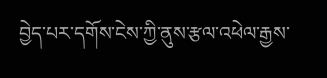བྱེད་པར་དགོས་ངེས་ཀྱི་ནུས་རྩལ་འཕེལ་རྒྱས་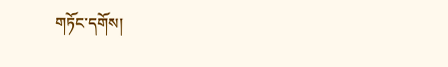གཏོང་དགོས།